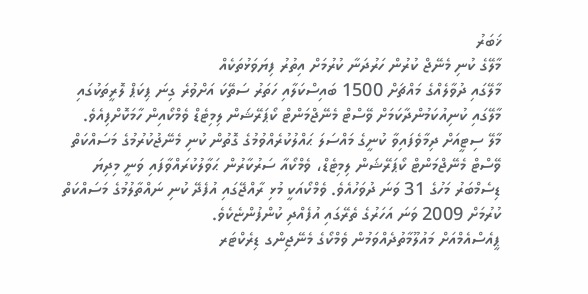ޚަބަރު
މާލޭގެ ކުނި މެނޭޖް ކުރުން ހަރުދަނާ ކުރުމަށް އިތުރު ފިޔަވަޅުތަކެއް
މާލޭގައި ދުވާލެއްގެ މައްޗަށް 1500 ބައިސްކަލާއި ހަތަރު ސަތޭކަ އަށްވުރެ ގިނަ ޕިކަޕް ލޮރީތަކުގައި މާލޭގައި ކުނިއުކަމުންދާކަމަށް ވޭސްޓް މެނޭޖްމަންޓް ކޯޕަރޭޝަން ލިމިޓެޑް ވެމްކޯއިން ހާމަކޮށްފިއެވެ.
މާލޭ ސިޓީއަށް ދިމާވެފައިވާ ކުނީގެ މައްސަލަ ޙައްލުކުރެއްވުމުގެ ގޮތުން ކުނި މެނޭޖުކުރުމުގެ މަސައްކަތް ވޭސްޓް މެނޭޖްމަންޓް ކޯޕަރޭޝަން ލިމިޓެޑް، ވެމްކޯއާ ސަރުކާރުން ޙަވާލުކުރައްވާފައި ވަނީ މިދިޔަ ޑިސެމްބަރު މަހުގެ 31 ވަނަ ދުވަހުއެވެ. ވެމްކޯއަކީ މުޅި ރާއްޖޭގައި އުފެދޭ ކުނި ނައްތާލުމުގެ މަސައްކަތް ކުރުމަށް 2009 ވަނަ އަހަރުގެ ތެރޭގައި އުފެއްދި ކުންފުންޏެކެވެ.
ޕީއެސްއެމްއަށް މައުލޫމާތުދެއްވަމުން ވެމްކޯގެ މެނޭޖިންގ ޑިރެކްޓަރ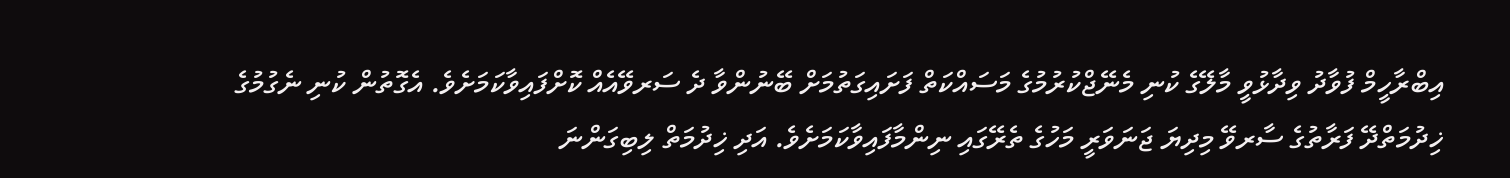އިބްރާހީމް ފުވާދު ވިދާޅުވީ މާލޭގެ ކުނި މެނޭޖްކުރުމުގެ މަސައްކަތް ފަށައިގަތުމަށް ބޭނުންވާ ދެ ސަރވޭއެއް ކޮށްފައިވާކަމަށެވެ. އެގޮތުން ކުނި ނެގުމުގެ ޚިދުމަތްދޭ ފަރާތުގެ ސާރވޭ މިދިޔަ ޖަނަވަރީ މަހުގެ ތެރޭގައި ނިންމާފައިވާކަމަށެވެ. އަދި ޚިދުމަތް ލިބިގަންނަ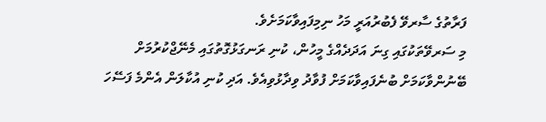ފަރާތުގެ ސާރވޭ ފެބުރުއަރީ މަހު ނިމިފައިވާކަމަށެވެ.
މި ސަރވޭތަކުގައި ގިނަ އަދަދެއްގެ މީހުން، ކުނި ރަނގަޅުގޮތުގައި މެނޭޖްކުރުމަށް ބޭނުންވާކަމަށް ބުނެފައިވާކަމަށް ފުވާދު ވިދާޅުވިއެވެ. އަދި ކުނި އުކާލަން އެންމެ ފަސޭހަ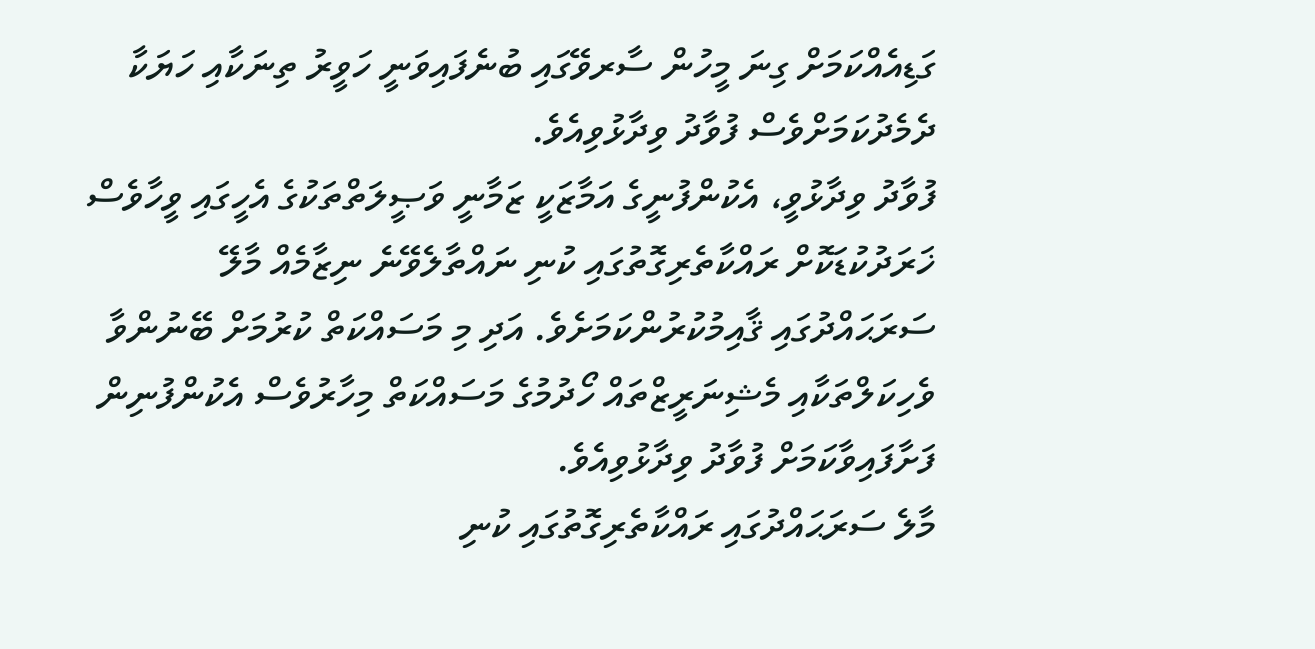ގަޑިއެއްކަމަށް ގިނަ މީހުން ސާރވޭގައި ބުނެފައިވަނީ ހަވީރު ތިނަކާއި ހަޔަކާ ދެމެދުކަމަށްވެސް ފުވާދު ވިދާޅުވިއެވެ.
ފުވާދު ވިދާޅުވީ، އެކުންފުނީގެ އަމާޒަކީ ޒަމާނީ ވަޞީލަތްތަކުގެ އެހީގައި ވީހާވެސް ޚަރަދުކުޑަކޮށް ރައްކާތެރިގޮތުގައި ކުނި ނައްތާލެވޭނެ ނިޒާމެއް މާލޭ ސަރަޙައްދުގައި ޤާއިމުކުރުންކަމަށެވެ. އަދި މި މަސައްކަތް ކުރުމަށް ބޭނުންވާ ވެހިކަލްތަކާއި މެޝިނަރީޒްތައް ހޯދުމުގެ މަސައްކަތް މިހާރުވެސް އެކުންފުނިން ފަށާފައިވާކަމަށް ފުވާދު ވިދާޅުވިއެވެ.
މާލެ ސަރަޙައްދުގައި ރައްކާތެރިގޮތުގައި ކުނި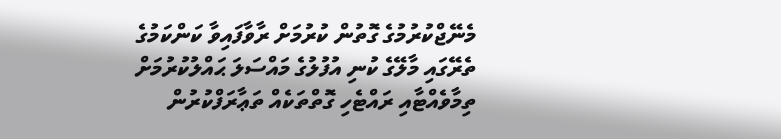މެނޭޖްކުރުމުގެ ގޮތުން ކުރުމަށް ރާވާފައިވާ ކަންކަމުގެ ތެރޭގައި މާލޭގެ ކުނި އުފުލުގެ މައްސަލަ ޙައްލުކުރުމަށް ތިމާވެއްޓާއި ރައްޓެހި ގޮތްތަކެއް ތަޢާރަފްކުރުން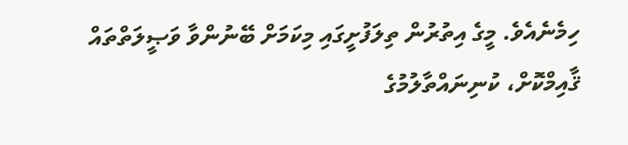ހިމެނެއެވެ. މީގެ އިތުރުން ތިލަފުށީގައި މިކަމަށް ބޭނުންވާ ވަޞީލަތްތައް ޤާއިމްކޮށް، ކުނިނައްތާލުމުގެ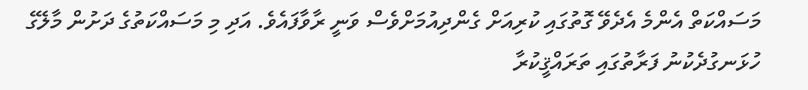މަސައްކަތް އެންމެ އެދެވޭ ގޮތުގައި ކުރިއަށް ގެންދިއުމަށްވެސް ވަނީ ރާވާފައެވެ. އަދި މި މަސައްކަތުގެ ދަށުން މާލޭގެ ހުޅަނގުދެކުނު ފަރާތުގައި ތަރައްޤީކުރާ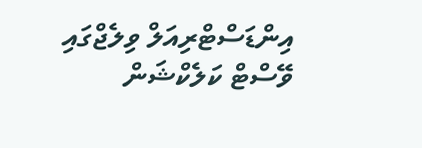އިންޑަސްޓްރިއަލް ވިލެޖްގައި ވޭސްޓް ކަލެކްޝަން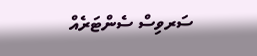ސަރވިސް ސެންޓަރެއް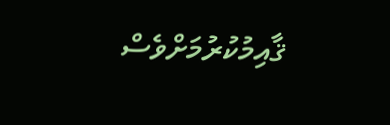ޤާއިމުކުރުމަށްވެސް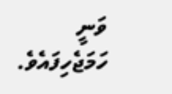ވަނީ ހަމަޖެހިފައެވެ.